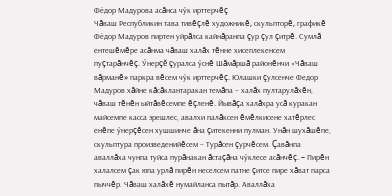Фёдор Мадурова асăнса чӳк ирттерчĕç
Чăваш Республикин тава тивĕçлĕ художникĕ, скульпторĕ, графикĕ Фёдор Мадуров пиртен уйрăлса кайнăранпа çур çул çитрĕ. Сумлă ентешĕмĕре асăнма чăваш халăх тĕнне хисеплекенсем пуçтарăнчĕç. Ӳнерçĕ çуралса ӳснĕ Шăмăршă районĕнчи «Чăваш вăрманĕ» паркра вĕсем чӳк ирттерчĕç. Юлашки çулсенче Федор Мадуров хăйне кăсăклантаракан темăпа – халăх пултарулăхĕн, чăваш тĕнĕн ыйтăвĕсемпе ĕçленĕ. Йывăçа халăхра усă куракан майсемпе касса эрешлес, авалхи палăксен ĕмĕлкисене хатĕрлес енĕпе ӳнерçĕсен хушшинче ăна çитекенни пулман. Унăн шухăшĕпе, скульптура произведенийĕсем – Турăсен çурчĕсем. Çавăнпа аваллăха чунпа туйса пурăнакан ăстаçăна чӳклесе асăнчĕç. – Пирĕн халалсем çак юпа урлă пирĕн неселсем патне çитсе пире хăват парса пыччĕр. Чăваш халăхĕ нумайланса пытăр. Аваллăха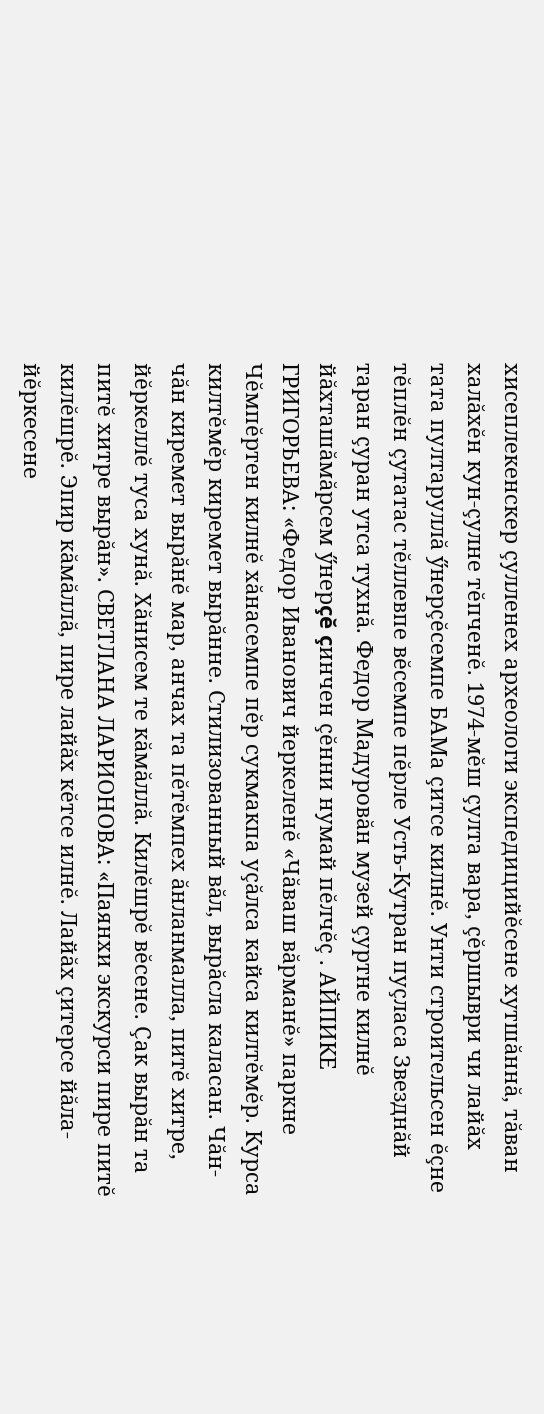хисеплекенскер çулленех археологи экспедицийĕсене хутшăннă, тăван халăхĕн кун-çулне тĕпченĕ. 1974-мĕш çулта вара, çĕршыври чи лайăх тата пултаруллă ӳнерçĕсемпе БАМа çитсе килнĕ. Унти строительсен ĕçне тĕплĕн çутатас тĕллевпе вĕсемпе пĕрле Усть-Кутран пуçласа Звезднăй таран çуран утса тухнă. Федор Мадуровăн музей çуртне килнĕ йăхташăмăрсем ӳнерçĕ çинчен çĕнни нумай пĕлчĕç . АЙПИКЕ ГРИГОРЬЕВА: «Федор Иванович йеркеленĕ «Чăваш вăрманĕ» паркне Чĕмпĕртен килнĕ хăнасемпе пĕр сукмакпа уçăлса кайса килтĕмĕр. Курса килтĕмĕр киремет вырăнне. Стилизованный вăл, вырăсла каласан. Чăн-чăн киремет вырăнĕ мар, анчах та пĕтĕмпех ăнланмалла, питĕ хитре, йĕркеллĕ туса хунă. Хăнисем те кăмăллă. Килĕшрĕ вĕсене. Çак вырăн та питĕ хитре вырăн». СВЕТЛАНА ЛАРИОНОВА: «Паянхи экскурси пире питĕ килĕшрĕ. Эпир кăмăллă, пире лайăх кĕтсе илнĕ. Лайăх çитерсе йăла-йĕркесене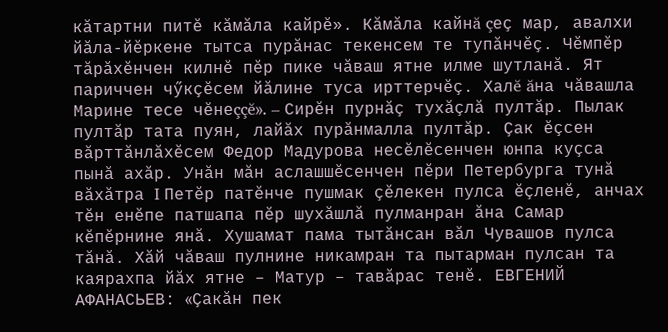кăтартни питĕ кăмăла кайрĕ». Кăмăла кайнă çеç мар, авалхи йăла-йĕркене тытса пурăнас текенсем те тупăнчĕç. Чĕмпĕр тăрăхĕнчен килнĕ пĕр пике чăваш ятне илме шутланă. Ят париччен чӳкçĕсем йăлине туса ирттерчĕç. Халĕ ăна чăвашла Марине тесе чĕнеççĕ». – Сирĕн пурнăç тухăçлă пултăр. Пылак пултăр тата пуян, лайăх пурăнмалла пултăр. Çак ĕçсен вăрттăнлăхĕсем Федор Мадурова несĕлĕсенчен юнпа куçса пынă ахăр. Унăн мăн аслашшĕсенчен пĕри Петербурга тунă вăхăтра I Петĕр патĕнче пушмак çĕлекен пулса ĕçленĕ, анчах тĕн енĕпе патшапа пĕр шухăшлă пулманран ăна Самар кĕпĕрнине янă. Хушамат пама тытăнсан вăл Чувашов пулса тăнă. Хăй чăваш пулнине никамран та пытарман пулсан та каярахпа йăх ятне – Матур – тавăрас тенĕ. ЕВГЕНИЙ АФАНАСЬЕВ: «Çакăн пек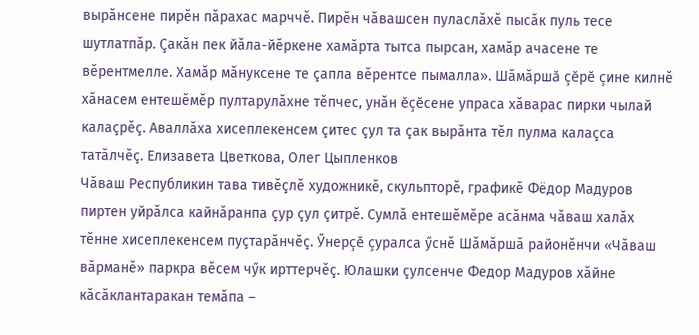вырăнсене пирĕн пăрахас марччĕ. Пирĕн чăвашсен пуласлăхĕ пысăк пуль тесе шутлатпăр. Çакăн пек йăла-йĕркене хамăрта тытса пырсан, хамăр ачасене те вĕрентмелле. Хамăр мăнуксене те çапла вĕрентсе пымалла». Шăмăршă çĕрĕ çине килнĕ хăнасем ентешĕмĕр пултарулăхне тĕпчес, унăн ĕçĕсене упраса хăварас пирки чылай калаçрĕç. Аваллăха хисеплекенсем çитес çул та çак вырăнта тĕл пулма калаçса татăлчĕç. Елизавета Цветкова, Олег Цыпленков
Чăваш Республикин тава тивĕçлĕ художникĕ, скульпторĕ, графикĕ Фёдор Мадуров пиртен уйрăлса кайнăранпа çур çул çитрĕ. Сумлă ентешĕмĕре асăнма чăваш халăх тĕнне хисеплекенсем пуçтарăнчĕç. Ӳнерçĕ çуралса ӳснĕ Шăмăршă районĕнчи «Чăваш вăрманĕ» паркра вĕсем чӳк ирттерчĕç. Юлашки çулсенче Федор Мадуров хăйне кăсăклантаракан темăпа –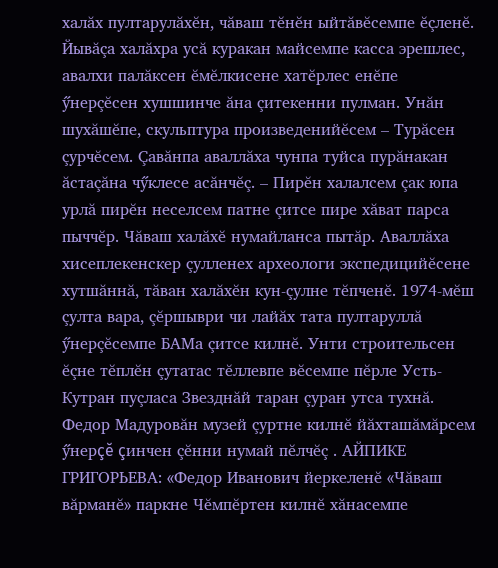халăх пултарулăхĕн, чăваш тĕнĕн ыйтăвĕсемпе ĕçленĕ. Йывăçа халăхра усă куракан майсемпе касса эрешлес, авалхи палăксен ĕмĕлкисене хатĕрлес енĕпе ӳнерçĕсен хушшинче ăна çитекенни пулман. Унăн шухăшĕпе, скульптура произведенийĕсем – Турăсен çурчĕсем. Çавăнпа аваллăха чунпа туйса пурăнакан ăстаçăна чӳклесе асăнчĕç. – Пирĕн халалсем çак юпа урлă пирĕн неселсем патне çитсе пире хăват парса пыччĕр. Чăваш халăхĕ нумайланса пытăр. Аваллăха хисеплекенскер çулленех археологи экспедицийĕсене хутшăннă, тăван халăхĕн кун-çулне тĕпченĕ. 1974-мĕш çулта вара, çĕршыври чи лайăх тата пултаруллă ӳнерçĕсемпе БАМа çитсе килнĕ. Унти строительсен ĕçне тĕплĕн çутатас тĕллевпе вĕсемпе пĕрле Усть-Кутран пуçласа Звезднăй таран çуран утса тухнă. Федор Мадуровăн музей çуртне килнĕ йăхташăмăрсем ӳнерçĕ çинчен çĕнни нумай пĕлчĕç . АЙПИКЕ ГРИГОРЬЕВА: «Федор Иванович йеркеленĕ «Чăваш вăрманĕ» паркне Чĕмпĕртен килнĕ хăнасемпе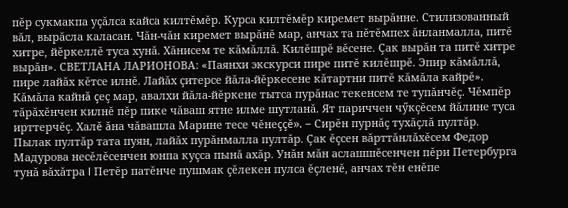пĕр сукмакпа уçăлса кайса килтĕмĕр. Курса килтĕмĕр киремет вырăнне. Стилизованный вăл, вырăсла каласан. Чăн-чăн киремет вырăнĕ мар, анчах та пĕтĕмпех ăнланмалла, питĕ хитре, йĕркеллĕ туса хунă. Хăнисем те кăмăллă. Килĕшрĕ вĕсене. Çак вырăн та питĕ хитре вырăн». СВЕТЛАНА ЛАРИОНОВА: «Паянхи экскурси пире питĕ килĕшрĕ. Эпир кăмăллă, пире лайăх кĕтсе илнĕ. Лайăх çитерсе йăла-йĕркесене кăтартни питĕ кăмăла кайрĕ». Кăмăла кайнă çеç мар, авалхи йăла-йĕркене тытса пурăнас текенсем те тупăнчĕç. Чĕмпĕр тăрăхĕнчен килнĕ пĕр пике чăваш ятне илме шутланă. Ят париччен чӳкçĕсем йăлине туса ирттерчĕç. Халĕ ăна чăвашла Марине тесе чĕнеççĕ». – Сирĕн пурнăç тухăçлă пултăр. Пылак пултăр тата пуян, лайăх пурăнмалла пултăр. Çак ĕçсен вăрттăнлăхĕсем Федор Мадурова несĕлĕсенчен юнпа куçса пынă ахăр. Унăн мăн аслашшĕсенчен пĕри Петербурга тунă вăхăтра I Петĕр патĕнче пушмак çĕлекен пулса ĕçленĕ, анчах тĕн енĕпе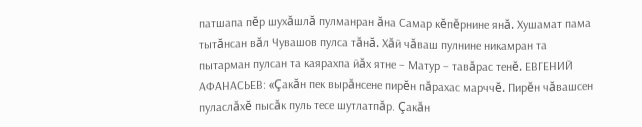патшапа пĕр шухăшлă пулманран ăна Самар кĕпĕрнине янă. Хушамат пама тытăнсан вăл Чувашов пулса тăнă. Хăй чăваш пулнине никамран та пытарман пулсан та каярахпа йăх ятне – Матур – тавăрас тенĕ. ЕВГЕНИЙ АФАНАСЬЕВ: «Çакăн пек вырăнсене пирĕн пăрахас марччĕ. Пирĕн чăвашсен пуласлăхĕ пысăк пуль тесе шутлатпăр. Çакăн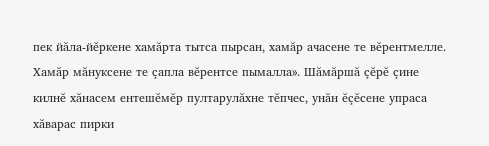пек йăла-йĕркене хамăрта тытса пырсан, хамăр ачасене те вĕрентмелле. Хамăр мăнуксене те çапла вĕрентсе пымалла». Шăмăршă çĕрĕ çине килнĕ хăнасем ентешĕмĕр пултарулăхне тĕпчес, унăн ĕçĕсене упраса хăварас пирки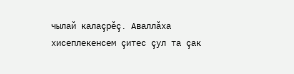чылай калаçрĕç. Аваллăха хисеплекенсем çитес çул та çак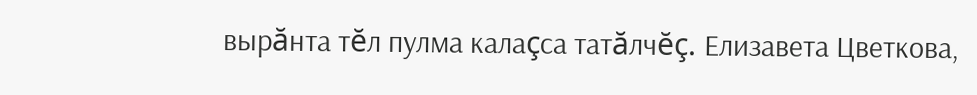вырăнта тĕл пулма калаçса татăлчĕç. Елизавета Цветкова,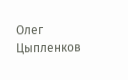Олег Цыпленков